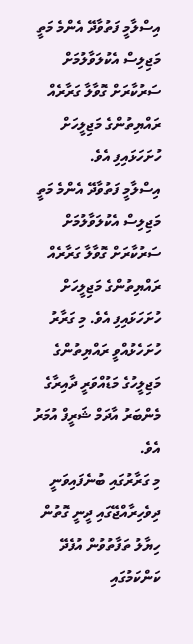އިސްލާމީ ފަތުވާދޭ އެންމެ މަތީ މަޖިލިސް އެކުލަވާލުމަށް ސަރުކާރަށް ގޮވާލާ ގަރާރެއް ރައްޔިތުންގެ މަޖިލީހަށް ހުށަހަޅައިފި އެވެ.
އިސްލާމީ ފަތުވާދޭ އެންމެ މަތީ މަޖިލިސް އެކުލަވާލުމަށް ސަރުކާރަށް ގޮވާލާ ގަރާރެއް ރައްޔިތުންގެ މަޖިލީހަށް ހުށަހަޅައިފި އެވެ. މި ގަރާރު ހުށަހެޅުއްވީ ރައްޔިތުންގެ މަޖިލީހުގެ މަޑުއްވަރީ ދާއިރާގެ މެންބަރު އާދަމް ޝަރީފް އުމަރު އެވެ.
މި ގަރާރުގައި ބުނެފައިވަނީ ދިވެހިރާއްޖޭގައި ދީނީ ގޮތުން ހިޔާލު ތަފާތުވުން އުފެދޭ ކަންކަމުގައި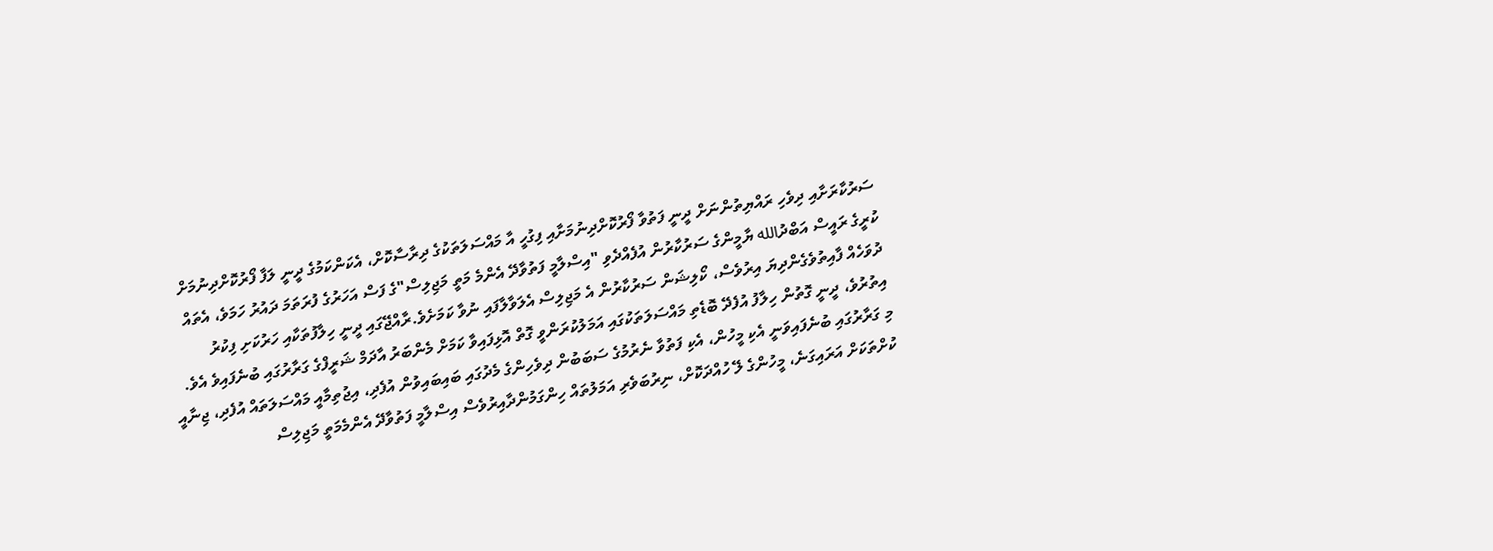ސަރުކާރަށާއި ދިވެހި ރައްޔިތުންނަށް ދީނީ ފަތުވާ ފޯރުކޮށްދިނުމަށާއި ފިގުހީ އާ މައްސަލަތަކުގެ ދިރާސާކޮށް، އެކަންކަމުގެ ދީނީ ލަފާ ފޯރުކޮށްދިނުމަށް ކުރީގެ ރައީސް އަބްދުالله ޔާމީންގެ ސަރުކާރުން އުފެއްދެވި "އިސްލާމީ ފަތުވާދޭ އެންމެ މަތީ މަޖިލިސް"ގެ ފަސް އަހަރުގެ ފުރަތަމަ ދައުރު ހަމަވެ، އެތައް ދުވަހެއް ފާއިތުވެގެންދިޔަ އިރުވެސް، ކޯލިޝަން ސަރުކާރުން އެ މަޖިލިސް އެލަވާލާފައި ނުވާ ކަމަށެވެ.ރާއްޖޭގައި ދީނީ ހިލާފުތަކާއި ހަރުކަށި ފިކުރު އިތުރުވެ، ދީނީ ގޮތުން ހިލާފު އުފެދޭ ބޮޑެތި މައްސަލަތަކުގައި އަމަލުކުރަންވީ ގޮތް އޮޅިފައިވާ ކަމަށް މެންބަރު އާދަމް ޝަރީފްގެ ގަރާރުގައި ބުނެފައިވެ އެވެ.
މި ގަރާރުގައި ބުނެފައިވަނީ އެކި މީހުން، އެކި ފަތުވާ ނެރުމުގެ ސަބަބުން ދިވެހިންގެ މެދުގައި ބައިބައިވުން އުފެދި، އިޖުތިމާއީ މައްސަލަތައް އުފެދި، ޖިނާއީ ކުށްތަކަށް އަރައިގަނެ، މީހުންގެ ލޭ ހުއްދަކޮށް، ނިރުބަވެރި އަމަލުތައް ހިންގަމުންދާއިރުވެސް އިސްލާމީ ފަތުވާދޭ އެންމެމަތީ މަޖިލިސް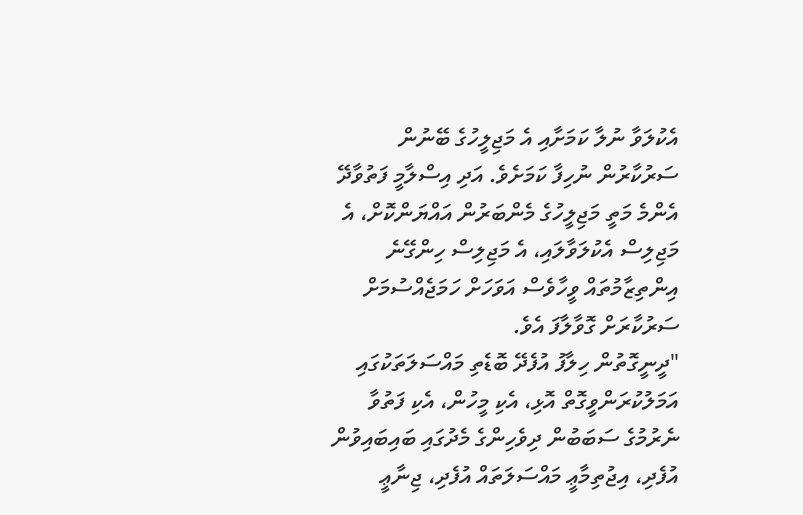އެކުލަވާ ނުލާ ކަމަށާއި އެ މަޖިލީހުގެ ބޭނުން ސަރުކާރުން ނުހިފާ ކަމަށެވެ. އަދި އިސްލާމީ ފަތުވާދޭ އެންމެ މަތީ މަޖިލީހުގެ މެންބަރުން އައްޔަންކޮށް، އެ މަޖިލިސް އެކުލަވާލައި، އެ މަޖިލިސް ހިންގޭނެ އިންތިޒާމުތައް ވީހާވެސް އަވަހަށް ހަމަޖެއްސުމަށް ސަރުކާރަށް ގޮވާލާފަ އެވެ.
"ދީނީގޮތުން ހިލާފު އުފެދޭ ބޮޑެތި މައްސަލަތަކުގައި އަމަލުކުރަންވީގޮތް އޮޅި، އެކި މީހުން، އެކި ފަތުވާ ނެރުމުގެ ސަބަބުން ދިވެހިންގެ މެދުގައި ބައިބައިވުން އުފެދި، އިޖުތިމާޢީ މައްސަލަތައް އުފެދި، ޖިނާޢީ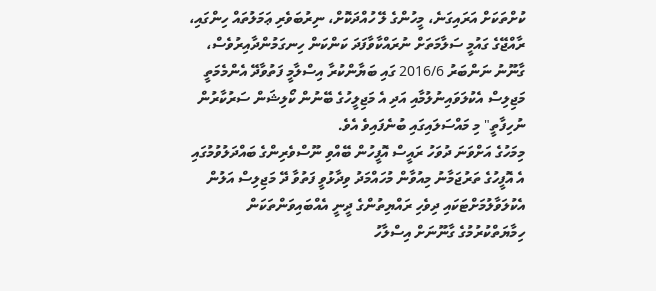ކުށްތަކަށް އަރައިގަނެ، މީހުންގެ ލޭ ހުއްދަކޮށް، ނިރުބަވެރި ޢަމަލުތައް ހިންގައި، ރާއްޖޭގެ ގައުމީ ސަލާމަތަށް ނުރައްކާވާފަދަ ކަންކަން ހިނގަމުންދާއިރުވެސް، ގާނޫނު ނަންބަރު 2016/6 ގައި ބަޔާންކުރާ އިސްލާމީ ފަތުވާދޭ އެންމެމަތީ މަޖިލިސް އެކުލަވައިނުލުމާއި އަދި އެ މަޖިލީހުގެ ބޭނުން ކޯލިޝަން ސަރުކާރުން ނުހިފާތީ" މި މައްސަލައިގައި ބުނެފައިވެ އެވެ.
މިމަހުގެ އަށްވަނަ ދުވަހު ރައީސް އޮފީހުން ބޭއްވި ނޫސްވެރިންގެ ބައްދަލުވުމުގައި އެ އޮފީހުގެ ތަރުޖަމާނު މިއުވާން މުހައްމަދު ވިދާޅުވީ ފަތުވާ ދޭ މަޖިލިސް އަލުން އެކުލަވާލުމަށްޓަކައި ދިވެހި ރައްޔިތުންގެ ދީނީ އެއްބައިވަންތަކަން ހިމާޔަތްކުރުމުގެ ގާނޫނަށް އިސްލާހު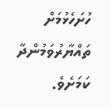ހުށަހެޅުމަށް ތައްޔާރުވަމުންދާ ކަމަށެވެ.